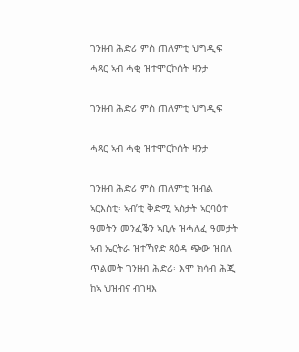ገንዘብ ሕድሪ ምስ ጠለምቲ ህግዲፍ ሓጻር ኣብ ሓቂ ዝተሞርኮሰት ዛንታ

ገንዘብ ሕድሪ ምስ ጠለምቲ ህግዲፍ

ሓጻር ኣብ ሓቂ ዝተሞርኮሰት ዛንታ

ገንዘብ ሕድሪ ምስ ጠለምቲ ዝብል ኣርእስቲ፡ ኣብ’ቲ ቅድሚ ኣስታት ኣርባዕተ ዓመትን መንፈቕን ኣቢሉ ዝሓለፈ ዓመታት ኣብ ኤርትራ ዝተኻየድ ጻዕዳ ጭው ዝበለ ጥልመት ገንዘብ ሕድሪ፡ እሞ ክሳብ ሕጂ ከኣ ህዝብና ብገዛእ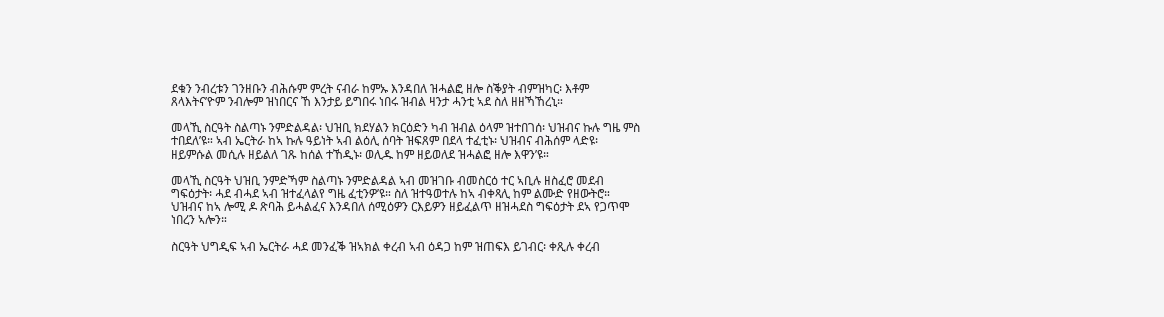ደቁን ንብረቱን ገንዘቡን ብሕሱም ምረት ናብራ ከምኡ እንዳበለ ዝሓልፎ ዘሎ ስቕያት ብምዝካር፡ እቶም ጸላእትና’ዮም ንብሎም ዝነበርና ኸ እንታይ ይግበሩ ነበሩ ዝብል ዛንታ ሓንቲ ኣደ ስለ ዘዘኻኸረኒ።

መላኺ ስርዓት ስልጣኑ ንምድልዳል፡ ህዝቢ ክደሃልን ክርዕድን ካብ ዝብል ዕላም ዝተበገሰ፡ ህዝብና ኩሉ ግዜ ምስ ተበደለ’ዩ። ኣብ ኤርትራ ከኣ ኩሉ ዓይነት ኣብ ልዕሊ ሰባት ዝፍጸም በደላ ተፈቲኑ፡ ህዝብና ብሕሰም ላድዩ፡ ዘይምሱል መሲሉ ዘይልለ ገጹ ከሰል ተኸዲኑ፡ ወሊዱ ከም ዘይወለደ ዝሓልፎ ዘሎ እዋን’ዩ።

መላኺ ስርዓት ህዝቢ ንምድኻም ስልጣኑ ንምድልዳል ኣብ መዝገቡ ብመስርዕ ተር ኣቢሉ ዘስፈሮ መደብ ግፍዕታት፡ ሓደ ብሓደ ኣብ ዝተፈላልየ ግዜ ፈቲንዎ’ዩ። ስለ ዝተዓወተሉ ከኣ ብቀጻሊ ከም ልሙድ የዘውትሮ። ህዝብና ከኣ ሎሚ ዶ ጽባሕ ይሓልፈና እንዳበለ ሰሚዕዎን ርእይዎን ዘይፈልጥ ዘዝሓደስ ግፍዕታት ደኣ የጋጥሞ ነበረን ኣሎን።

ስርዓት ህግዲፍ ኣብ ኤርትራ ሓደ መንፈቕ ዝኣክል ቀረብ ኣብ ዕዳጋ ከም ዝጠፍእ ይገብር፡ ቀጺሉ ቀረብ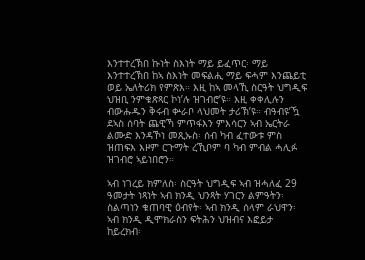እንተተረኽበ ኩነት ስእነት ማይ ይፈጥር፡ ማይ እንተተረኽበ ከኣ ስእነት መፍልሒ ማይ ፍሓም እንጨይቲ ወይ ኤለትሪክ የምጽእ። እዚ ከኣ መላኺ ስርዓት ህግዲፍ ህዝቢ ንምቁጽጻር ኮነ’ሉ ዝገብሮ’ዩ። እዚ ቀቀሊሉን ብውሑዱን ቅሩብ ቍራቦ ላህመት ታሪኽ’ዩ። ብዓብዩ’ዃ ደኣስ ሰባት ጨዊኻ ምጥፋእን ምእሳርን ኣብ ኤርትራ ልሙድ እንዳኾነ መጺኡስ፡ ሰብ ካብ ፈተውቱ ምስ ዝጠፍእ እዞም ርጉማት ረኺቦም ባ ካብ ምብል ሓሊፉ ዝገብሮ ኣይነበሮን።

ኣብ ነገረይ ክምለስ፡ ስርዓት ህግዲፍ ኣብ ዝሓለፈ 29 ዓመታት ነጻነት ኣብ ክንዲ ህንጻት ሃገርን ልምዓትን፡ ስልጣነን ቁጠባዊ ዕብየት፡ ኣብ ክንዲ ሰላም ራህዋን፡ ኣብ ክንዲ ዲሞክራስን ፍትሕን ህዝብና እፎይታ ከይረክብ፡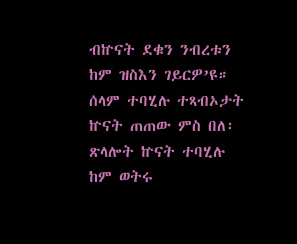ብኵናት ደቁን ንብረቱን ከም ዝስእን ገይርዎ’ዩ። ሰላም ተባሂሉ ተጻብኦታት ኵናት ጠጠው ምስ በለ፡ ጽላሎት ኵናት ተባሂሉ ከም ወትሩ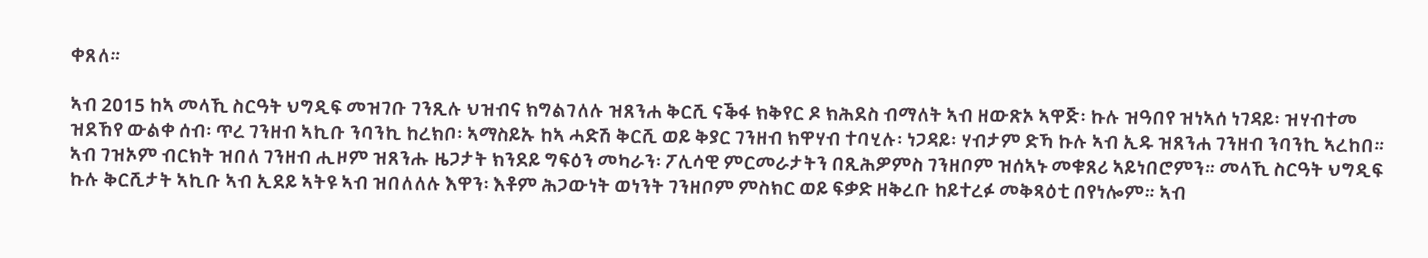ቀጸለ።

ኣብ 2015 ከኣ መላኺ ስርዓት ህግዲፍ መዝገቡ ገንጺሉ ህዝብና ክግልገለሉ ዝጸንሐ ቅርሺ ናቕፋ ክቅየር ዶ ክሕደስ ብማለት ኣብ ዘውጽኦ ኣዋጅ፡ ኩሉ ዝዓበየ ዝነኣሰ ነገዳይ፡ ዝሃብተመ ዝደኸየ ውልቀ ሰብ፡ ጥረ ገንዘብ ኣኪቡ ንባንኪ ከረክቦ፡ ኣማስይኡ ከኣ ሓድሽ ቅርሺ ወይ ቅያር ገንዘብ ክዋሃብ ተባሂሉ፡ ነጋዳይ፡ ሃብታም ድኻ ኩሉ ኣብ ኢዱ ዝጸንሐ ገንዘብ ንባንኪ ኣረከበ። ኣብ ገዝኦም ብርክት ዝበለ ገንዘብ ሒዞም ዝጸንሑ ዜጋታት ክንደይ ግፍዕን መካራን፡ ፖሊሳዊ ምርመራታትን በጺሕዎምስ ገንዘቦም ዝሰኣኑ መቁጸሪ ኣይነበሮምን። መላኺ ስርዓት ህግዲፍ ኩሉ ቅርሺታት ኣኪቡ ኣብ ኢደይ ኣትዩ ኣብ ዝበለለሉ እዋን፡ እቶም ሕጋውነት ወነንት ገንዘቦም ምስክር ወይ ፍቃድ ዘቅረቡ ከይተረፉ መቅጻዕቲ በየነሎም። ኣብ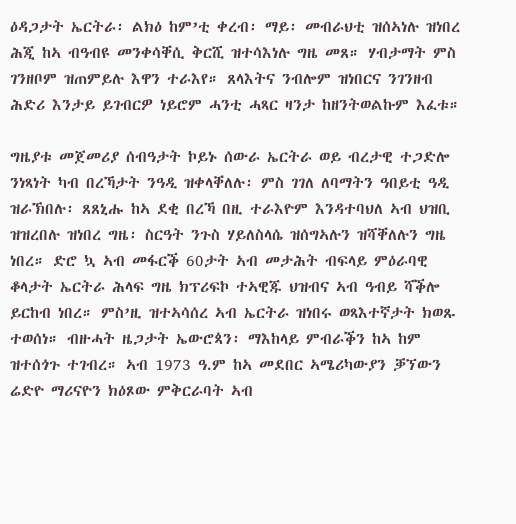ዕዳጋታት ኤርትራ፡ ልክዕ ከም’ቲ ቀረብ፡ ማይ፡ መብራህቲ ዝሰኣነሉ ዝነበረ ሕጂ ከኣ ብዓብዩ መንቀሳቐሲ ቅርሺ ዝተሳእነሉ ግዜ መጸ። ሃብታማት ምስ ገንዘቦም ዝጠምይሉ እዋን ተራእየ። ጸላእትና ንብሎም ዝነበርና ንገንዘብ ሕድሪ እንታይ ይገብርዎ ነይሮም ሓንቲ ሓጻር ዛንታ ከዘንትወልኩም እፈቱ።

ግዜያቱ መጀመሪያ ሰብዓታት ኮይኑ ሰውራ ኤርትራ ወይ ብረታዊ ተጋድሎ ንነጻነት ካብ በረኻታት ንዓዲ ዝቀላቐለሉ፡ ምስ ገገለ ለባማትን ዓበይቲ ዓዲ ዝራኽበሉ፡ ጸጸኒሑ ከኣ ደቂ በረኻ በዚ ተራእዮም እንዳተባህለ ኣብ ህዝቢ ዝዝረበሉ ዝነበረ ግዜ፡ ስርዓት ንጉስ ሃይለስላሴ ዝሰግኣሉን ዝሻቐለሉን ግዜ ነበረ። ድሮ ኳ ኣብ መፋርቕ 60ታት ኣብ መታሕት ብፍላይ ምዕራባዊ ቆላታት ኤርትራ ሕላፍ ግዜ ክፕሪፍኮ ተኣዊጁ ህዝብና ኣብ ዓብይ ሻቕሎ ይርከብ ነበረ። ምስ’ዚ ዝተኣሳሰረ ኣብ ኤርትራ ዝነበሩ ወጻእተኛታት ክወጹ ተወሰነ። ብዙሓት ዜጋታት ኤውሮጳን፡ ማእከላይ ምብራቕን ከኣ ከም ዝተሰጎጉ ተገብረ። ኣብ 1973 ዓ.ም ከኣ መደበር ኣሜሪካውያን ቓኘውን ሬድዮ ማሪናዮን ክዕጾው ምቅርራባት ኣብ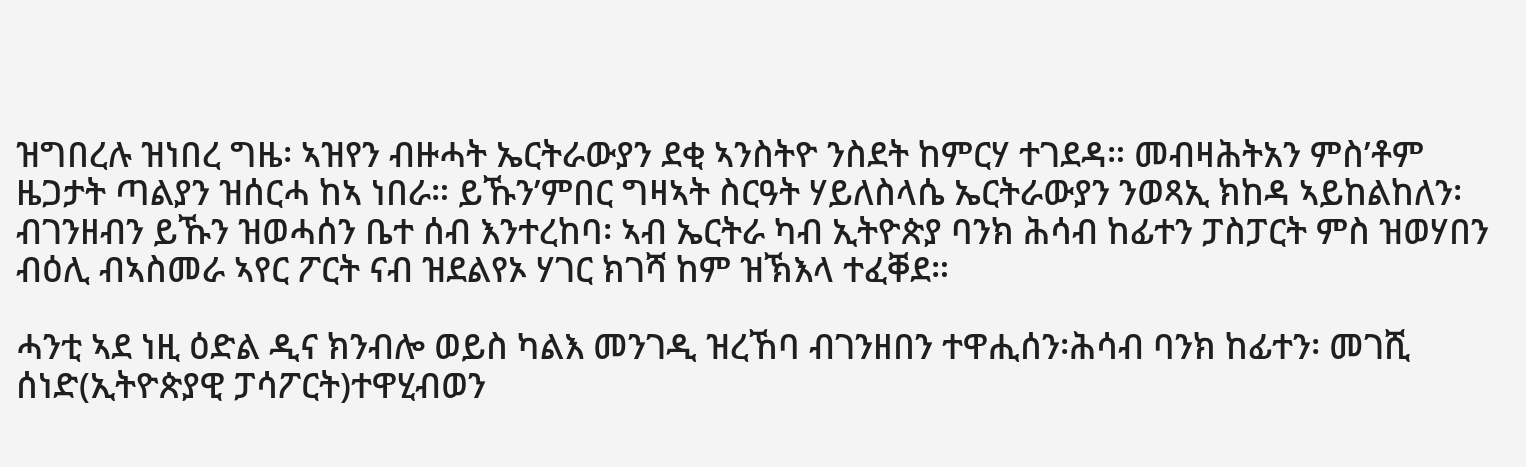ዝግበረሉ ዝነበረ ግዜ፡ ኣዝየን ብዙሓት ኤርትራውያን ደቂ ኣንስትዮ ንስደት ከምርሃ ተገደዳ። መብዛሕትአን ምስ’ቶም ዜጋታት ጣልያን ዝሰርሓ ከኣ ነበራ። ይኹን’ምበር ግዛኣት ስርዓት ሃይለስላሴ ኤርትራውያን ንወጻኢ ክከዳ ኣይከልከለን፡ ብገንዘብን ይኹን ዝወሓሰን ቤተ ሰብ እንተረከባ፡ ኣብ ኤርትራ ካብ ኢትዮጵያ ባንክ ሕሳብ ከፊተን ፓስፓርት ምስ ዝወሃበን ብዕሊ ብኣስመራ ኣየር ፖርት ናብ ዝደልየኦ ሃገር ክገሻ ከም ዝኽእላ ተፈቐደ።

ሓንቲ ኣደ ነዚ ዕድል ዲና ክንብሎ ወይስ ካልእ መንገዲ ዝረኸባ ብገንዘበን ተዋሒሰን፡ሕሳብ ባንክ ከፊተን፡ መገሺ ሰነድ(ኢትዮጵያዊ ፓሳፖርት)ተዋሂብወን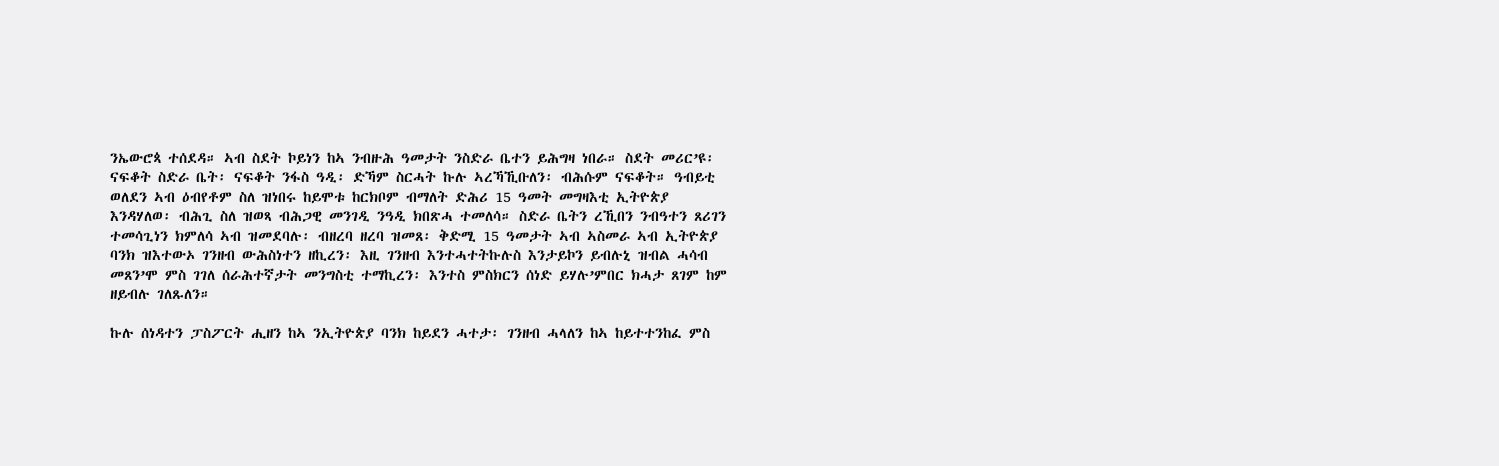ንኤውሮጳ ተሰደዳ። ኣብ ስደት ኮይነን ከኣ ንብዙሕ ዓመታት ንስድራ ቤተን ይሕግዛ ነበራ። ስደት መሪር’ዩ፡ ናፍቆት ስድራ ቤት፡ ናፍቆት ንፋስ ዓዲ፡ ድኻም ስርሓት ኩሉ ኣረኻኺቡለን፡ ብሕሱም ናፍቆት። ዓብይቲ ወለደን ኣብ ዕብየቶም ስለ ዝነበሩ ከይሞቱ ከርክቦም ብማለት ድሕሪ 15 ዓመት መግዛእቲ ኢትዮጵያ እንዳሃለወ፡ ብሕጊ ስለ ዝወጻ ብሕጋዊ መንገዲ ንዓዲ ክበጽሓ ተመለሳ። ስድራ ቤትን ረኺበን ንብዓተን ጸሪገን ተመሳጊነን ክምለሳ ኣብ ዝመደባሉ፡ ብዘረባ ዘረባ ዝመጸ፡ ቅድሚ 15 ዓመታት ኣብ ኣስመራ ኣብ ኢትዮጵያ ባንክ ዝእተውኦ ገንዘብ ውሕስነተን ዘኪረን፡ እዚ ገንዘብ እንተሓተትኩሉስ እንታይኮን ይብሉኒ ዝብል ሓሳብ መጸን’ሞ ምስ ገገለ ሰራሕተኛታት መንግስቲ ተማኪረን፡ እንተስ ምስክርን ሰነድ ይሃሉ’ምበር ክሓታ ጸገም ከም ዘይብሉ ገለጹለን።

ኩሉ ሰነዳተን ፓስፖርት ሒዘን ከኣ ንኢትዮጵያ ባንክ ከይደን ሓተታ፡ ገንዘብ ሓላለን ከኣ ከይተተንከፈ ምስ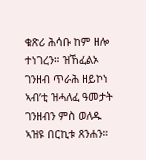ቁጽሪ ሕሳቡ ከም ዘሎ ተነገረን። ዝኸፈልኦ ገንዘብ ጥራሕ ዘይኮነ ኣብ’ቲ ዝሓለፈ ዓመታት ገንዘብን ምስ ወለዱ ኣዝዩ በርኪቱ ጸንሐን።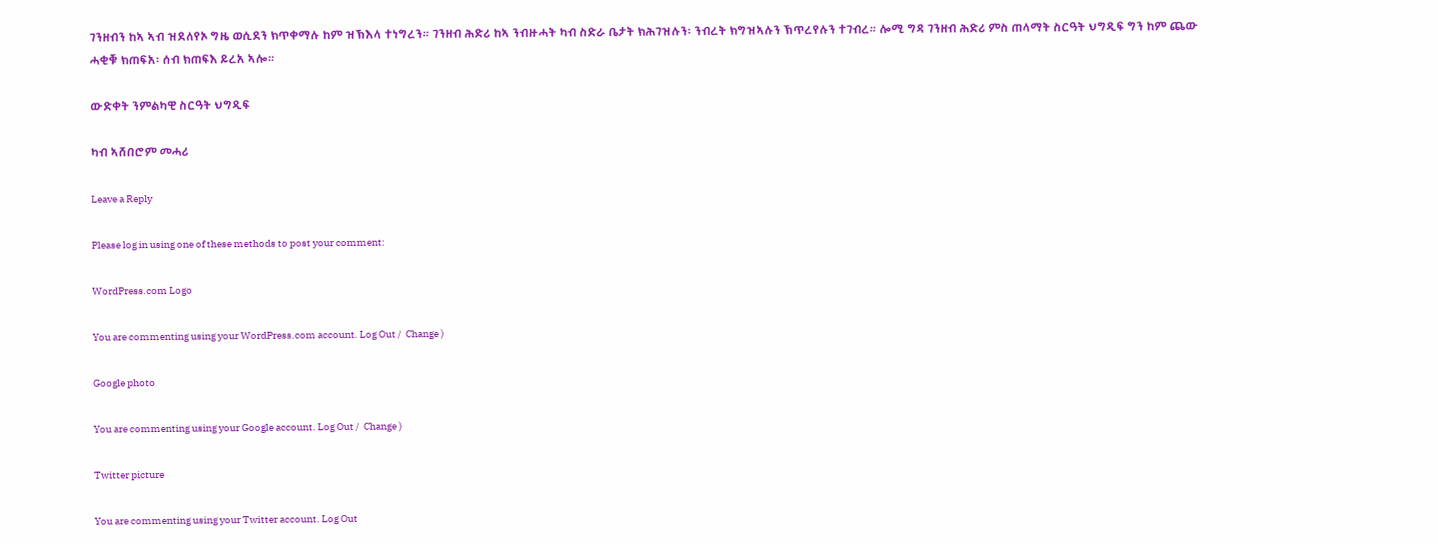ገንዘብን ከኣ ኣብ ዝደለየኦ ግዜ ወሲደን ክጥቀማሉ ከም ዝኽእላ ተነግረን። ገንዘብ ሕድሪ ከኣ ንብዙሓት ካብ ስድራ ቤታት ክሕገዝሉን፡ ንብረት ክግዝኣሉን ኽጥረየሉን ተገብረ። ሎሚ ግዳ ገንዘብ ሕድሪ ምስ ጠላማት ስርዓት ህግዲፍ ግን ከም ጨው ሓቂቑ ክጠፍአ፡ ሰብ ክጠፍእ ይረአ ኣሎ።

ውድቀት ንምልካዊ ስርዓት ህግዲፍ

ካብ ኣሸበሮም መሓሪ

Leave a Reply

Please log in using one of these methods to post your comment:

WordPress.com Logo

You are commenting using your WordPress.com account. Log Out /  Change )

Google photo

You are commenting using your Google account. Log Out /  Change )

Twitter picture

You are commenting using your Twitter account. Log Out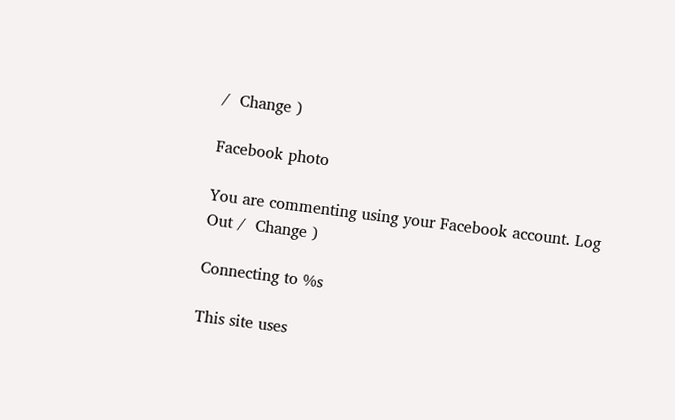/  Change )

Facebook photo

You are commenting using your Facebook account. Log Out /  Change )

Connecting to %s

This site uses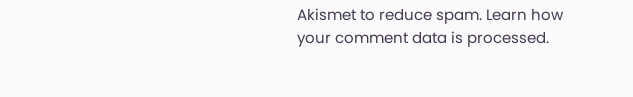Akismet to reduce spam. Learn how your comment data is processed.